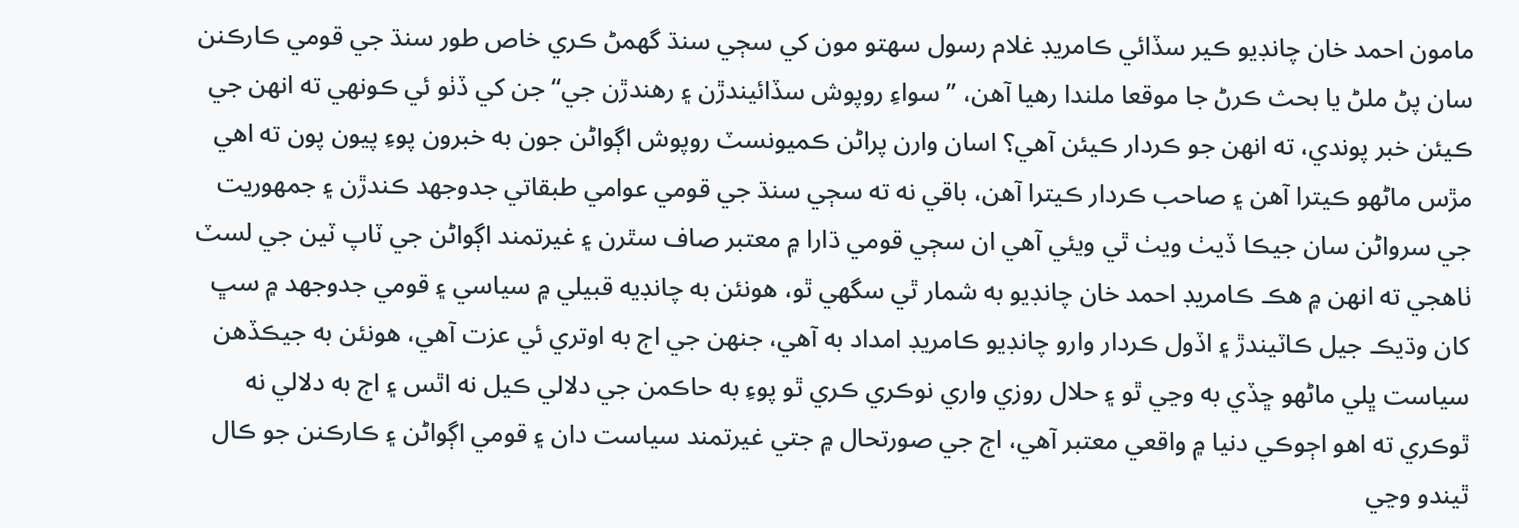مامون احمد خان چانڊيو ڪير سڏائي ڪامريڊ غلام رسول سهتو مون کي سڄي سنڌ گهمڻ ڪري خاص طور سنڌ جي قومي ڪارڪنن سان پڻ ملڻ يا بحث ڪرڻ جا موقعا ملندا رهيا آهن، ”سواءِ روپوش سڏائيندڙن ۽ رهندڙن جي“ جن کي ڏٺو ئي ڪونهي ته انهن جي ڪيئن خبر پوندي، ته انهن جو ڪردار ڪيئن آهي؟ اسان وارن پراڻن ڪميونسٽ روپوش اڳواڻن جون به خبرون پوءِ پيون پون ته اهي مڙس ماڻهو ڪيترا آهن ۽ صاحب ڪردار ڪيترا آهن، باقي نه ته سڄي سنڌ جي قومي عوامي طبقاتي جدوجهد ڪندڙن ۽ جمهوريت جي سرواڻن سان جيڪا ڏيٺ ويٺ ٿي ويئي آهي ان سڄي قومي ڌارا ۾ معتبر صاف سٿرن ۽ غيرتمند اڳواڻن جي ٽاپ ٽين جي لسٽ ٺاهجي ته انهن ۾ هڪ ڪامريڊ احمد خان چانڊيو به شمار ٿي سگهي ٿو، هونئن به چانڊيه قبيلي ۾ سياسي ۽ قومي جدوجهد ۾ سڀ کان وڌيڪ جيل ڪاٽيندڙ ۽ اڏول ڪردار وارو چانڊيو ڪامريڊ امداد به آهي، جنهن جي اڄ به اوتري ئي عزت آهي، هونئن به جيڪڏهن سياست ڀلي ماڻهو ڇڏي به وڃي ٿو ۽ حلال روزي واري نوڪري ڪري ٿو پوءِ به حاڪمن جي دلالي ڪيل نه اٿس ۽ اڄ به دلالي نه ٿوڪري ته اهو اڄوڪي دنيا ۾ واقعي معتبر آهي، اڄ جي صورتحال ۾ جتي غيرتمند سياست دان ۽ قومي اڳواڻن ۽ ڪارڪنن جو ڪال ٿيندو وڃي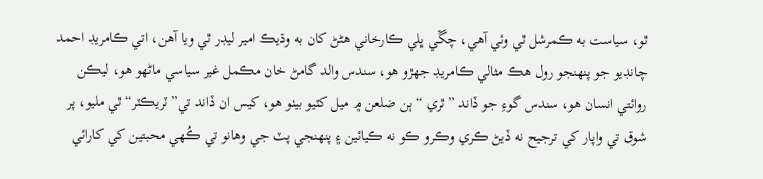ٿو، سياست به ڪمرشل ٿي وئي آهي، چڱي ڀلي ڪارخاني هڻڻ کان به وڌيڪ امير ليڊر ٿي ويا آهن، اتي ڪامريڊ احمد چانڊيو جو پنهنجو رول هڪ مثالي ڪامريڊ جهڙو هو، سندس والد گامڻ خان مڪمل غير سياسي ماڻهو هو، ليڪن روائتي انسان هو، سندس گوءِ جو ڏاند ”ٿري “ ٻن ضلعن ۾ ميل کٽيو بيٺو هو، کيس ان ڏاند تي”ٽريڪٽر“ ٿي مليو، پر شوق تي واپار کي ترجيح نه ڏيڻ ڪري وڪرو ڪو نه ڪيائين ۽ پنهنجي پٽ جي وهانو تي ڪُهي محبتين کي کارائي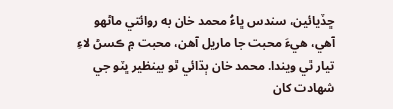ڇڏيائين، سندس ڀاءُ محمد خان به روائتي ماڻهو آهي، هيءَ محبت جا ماريل آهن، محبت ۾ ڪسڻ لاءِ تيار ٿي ويندا. محمد خان ٻڌائي ٿو بينظير ڀٽو جي شهادت کان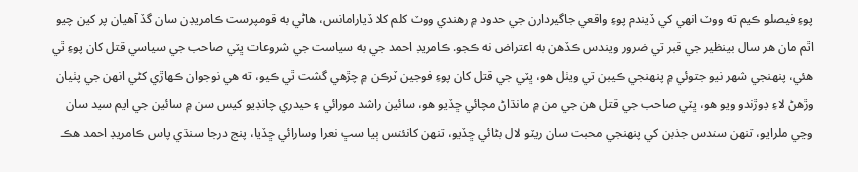پوءِ فيصلو ڪيم ته ووٽ انهي کي ڏيندم پوءِ واقعي جاگيردارن جي حدود ۾ رهندي ووٽ کلم کلا ڏيارامانس، هاڻي به قومپرست ڪامريڊن سان گڏ آهيان پر کين چيو اٿم مان هر سال بينظير جي قبر تي ضرور ويندس ڪڏهن به اعتراض نه ڪجو. ڪامريڊ احمد جي به سياست جي شروعات ڀٽي صاحب جي سياسي قتل کان پوءِ ٿي هئي، پنهنجي شهر نيو جتوئي ۾ پنهنجي ڪيبن تي ويٺل هو، ڀٽي جي قتل کان پوءِ فوجين ٽرڪن ۾ چڙهي گشت ٿي ڪيو، ته هي نوجوان ڪهاڙي کڻي انهن جي پٺيان وڙهڻ لاءِ ڊوڙندو ويو هو، ڀٽي صاحب جي قتل هن جي من ۾ مانڌاڻ مچائي ڇڏيو هو، سائين راشد مورائي ۽ حيدري چانڊيو کيس سن ۾ سائين جي ايم سيد سان وڃي ملرايو، تنهن سندس جذبن کي پنهنجي محبت سان ريٽو لال بڻائي ڇڏيو، تنهن کانئنس ٻيا سڀ نعرا وسارائي ڇڏيا، پنج درجا سنڌي پاس ڪامريڊ احمد هڪ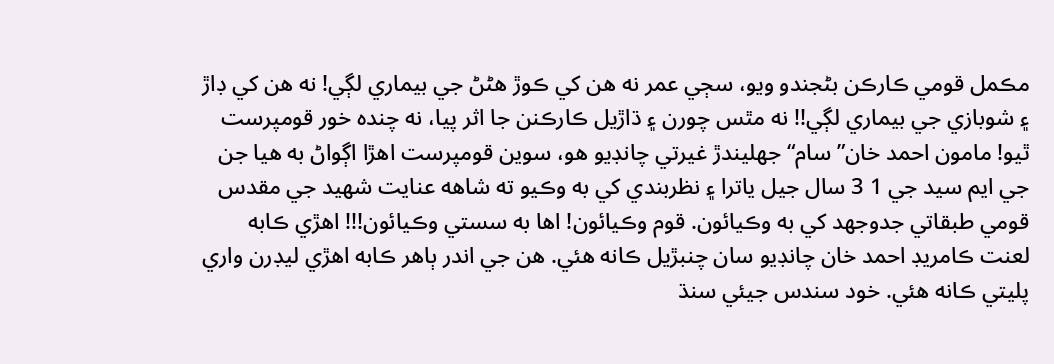مڪمل قومي ڪارڪن بڻجندو ويو، سڄي عمر نه هن کي ڪوڙ هڻڻ جي بيماري لڳي! نه هن کي ڊاڙ ۽ شوبازي جي بيماري لڳي!! نه مٿس چورن ۽ ڌاڙيل ڪارڪنن جا اثر پيا، نه چنده خور قومپرست ٿيو! مامون احمد خان” سام“جهليندڙ غيرتي چانڊيو هو، سوين قومپرست اهڙا اڳواڻ به هيا جن جي ايم سيد جي 1 3 سال جيل ياترا ۽ نظربندي کي به وڪيو ته شاهه عنايت شهيد جي مقدس قومي طبقاتي جدوجهد کي به وڪيائون. قوم وڪيائون! اها به سستي وڪيائون!!! اهڙي ڪابه لعنت ڪامريڊ احمد خان چانڊيو سان چنبڙيل ڪانه هئي. هن جي اندر ٻاهر ڪابه اهڙي ليڊرن واري پليتي ڪانه هئي. خود سندس جيئي سنڌ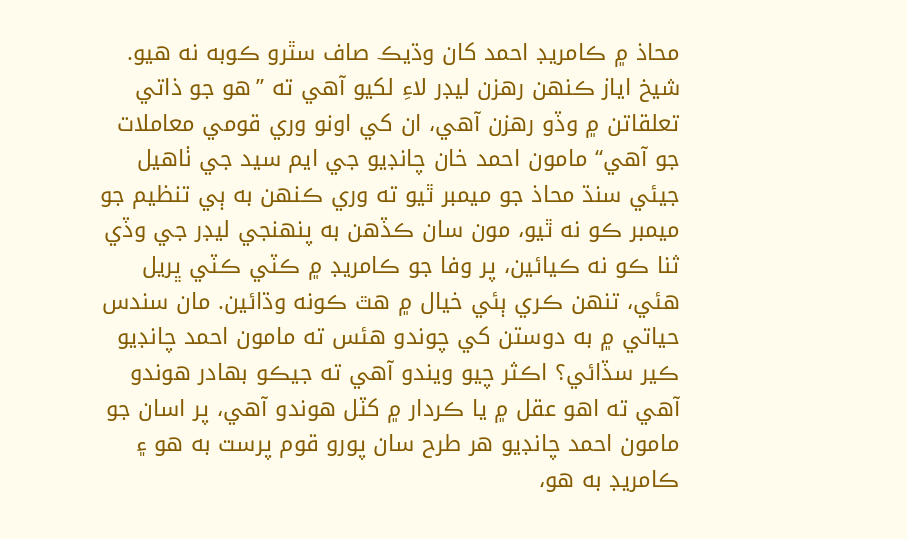محاذ ۾ ڪامريڊ احمد کان وڌيڪ صاف سٿرو ڪوبه نه هيو. شيخ اياز ڪنهن رهزن ليڊر لاءِ لکيو آهي ته ”هو جو ذاتي تعلقاتن ۾ وڏو رهزن آهي، ان کي اونو وري قومي معاملات جو آهي“ مامون احمد خان چانڊيو جي ايم سيد جي ٺاهيل جيئي سنڌ محاذ جو ميمبر ٿيو ته وري ڪنهن به ٻي تنظيم جو ميمبر ڪو نه ٿيو، مون سان ڪڏهن به پنهنجي ليڊر جي وڏي ثنا ڪو نه ڪيائين، پر وفا جو ڪامريڊ ۾ ڪٽي ڪٽي ڀريل هئي، تنهن ڪري ٻئي خيال ۾ هٿ ڪونه وڌائين. مان سندس حياتي ۾ به دوستن کي چوندو هئس ته مامون احمد چانڊيو ڪير سڏائي؟ اڪثر چيو ويندو آهي ته جيڪو بهادر هوندو آهي ته اهو عقل ۾ يا ڪردار ۾ کٽل هوندو آهي، پر اسان جو مامون احمد چانڊيو هر طرح سان پورو قوم پرست به هو ۽ ڪامريڊ به هو،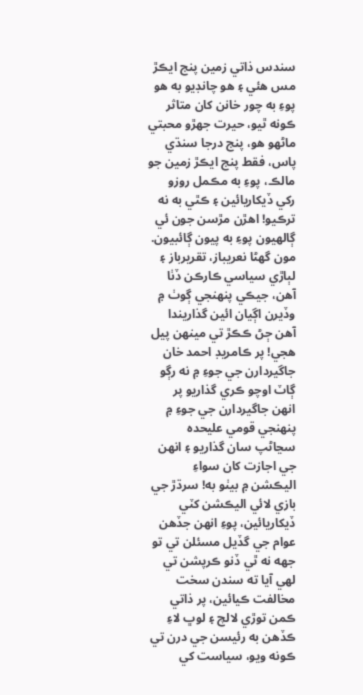سندس ذاتي زمين پنج ايڪڙ مس هئي ۽ هو چانڊيو به هو پوءِ به چور خانن کان متاثر ڪونه ٿيو، حيرت جهڙو محبتي ماڻهو هو، پنج درجا سنڌي پاس، فقط پنج ايڪڙ زمين جو مالڪ، پوءِ به مڪمل روزو رکي ڏيکاريائين ۽ ڪٿي به نه ترڪيو! اهڙن مڙسن جون ئي ڳالهيون پوءِ به پيون ڳائبيون. مون گهڻا نعريباز، تقريرباز ۽ لٻاڙي سياسي ڪارڪن ڏٺا آهن، جيڪي پنهنجي ڳوٺ ۾ وڏيرن اڳيان ائين گذاريندا آهن ڄڻ ڪڪڙ تي مينهن پيل هجي! پر ڪامريڊ احمد خان جاگيردارن جي جوءِ ۾ نه رڳو ڳاٽ اوچو ڪري گذاريو پر انهن جاگيردارن جي جوءِ ۾ پنهنجي قومي عليحده سڃاڻپ سان گذاريو ۽ انهن جي اجازت کان سواءِ اليڪشن ۾ بيٺو به! سرڌڙ جي بازي لائي اليڪشن کٽي ڏيکاريائين، پوءِ انهن جڏهن عوام جي گڏيل مسئلن تي تو جهه نه ٿي ڏنو ڪرپشن تي لهي آيا ته سندن سخت مخالفت ڪيائين، پر ذاتي ڪمن توڙي لالچ ۽ لوڀ لاءِ ڪڏهن به رئيسن جي درن تي ڪونه ويو، سياست کي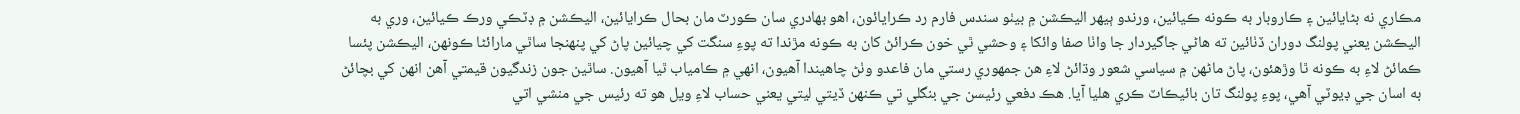مڪاري نه بڻايائين ۽ ڪاروبار به ڪونه ڪيائين، ورندو ٻيهر اليڪشن ۾ بيٺو سندس فارم رد ڪرايائون، اهو بهادري سان ڪورٽ مان بحال ڪرايائين، اليڪشن ۾ ڊٽڪي ورڪ ڪيائين، وري به اليڪشن يعني پولنگ دوران ڏٺائين ته هاڻي جاگيردار جا واٺا صفا وائکا ۽ وحشي ٿي خون ڪرائڻ کان به ڪونه مڙندا ته پوءِ سنگت کي چيائين پاڻ کي پنهنجا ساٿي مارائڻا ڪونهن، اليڪشن پئسا ڪمائڻ لاءِ به ڪونه ٿا وڙهئون، پاڻ ماڻهن ۾ سياسي شعور وڌائڻ لاءِ هن جمهوري رستي مان فاعدو وٺڻ چاهيندا آهيون، انهي ۾ ڪامياب ٿيا آهيون. ساٿين جون زندگيون قيمتي آهن انهن کي بچائڻ به اسان جي ڊيوٽي آهي، پوءِ پولنگ تان بائيڪاٽ ڪري هليا آيا. هڪ دفعي رئيسن جي بنگلي تي ڪنهن ڏيتي ليتي يعني حساب لاءِ ويل هو ته رئيس جي منشي اتي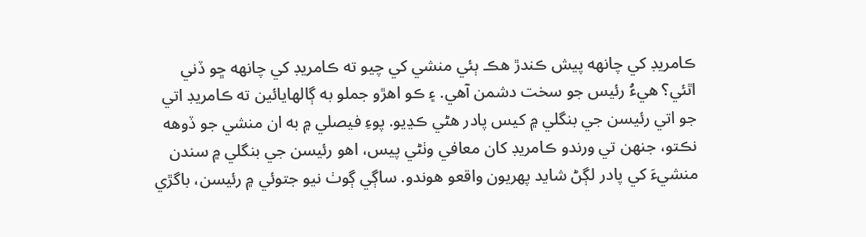ڪامريڊ کي چانهه پيش ڪندڙ هڪ ٻئي منشي کي چيو ته ڪامريڊ کي چانهه ڇو ڏني اٿئي؟ هيءُ رئيس جو سخت دشمن آهي. ۽ ڪو اهڙو جملو به ڳالهايائين ته ڪامريڊ اتي جو اتي رئيسن جي بنگلي ۾ کيس پادر هڻي ڪڍيو. پوءِ فيصلي ۾ به ان منشي جو ڏوهه نڪتو، جنهن تي ورندو ڪامريڊ کان معافي وٺڻي پيس، اهو رئيسن جي بنگلي ۾ سندن منشيءَ کي پادر لڳڻ شايد پهريون واقعو هوندو. ساڳي ڳوٺ نيو جتوئي ۾ رئيسن، باگڙي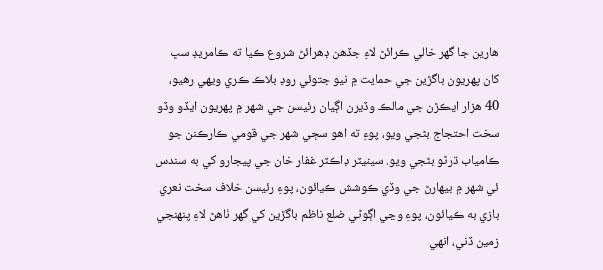هارين جا گهر خالي ڪرائڻ لاءِ جڏهن ڊهرائڻ شروع ڪيا ته ڪامريڊ سڀ کان پهريون باگڙين جي حمايت ۾ نيو جتوئي روڊ بلاڪ ڪري ويهي رهيو، 40 هزار ايڪڙن جي مالڪ وڏيرن اڳيان رئيسن جي شهر ۾ پهريون ايڏو وڏو سخت احتجاج بڻجي ويو، پوءِ ته اهو سڄي شهر جي قومي ڪارڪنن جو ڪامياب ڌرڻو بڻجي ويو. سينيٽر ڊاڪٽر غفار خان جي پيجارو کي به سندس ئي شهر ۾ بيهارڻ جي وڏي ڪوشش ڪيائون، پوءِ رئيسن خلاف سخت نعري بازي به ڪيائون، پوءِ وڃي اڳوڻي ضلع ناظم باگڙين کي گهر ٺاهڻ لاءِ پنهنجي زمين ڏني، انهي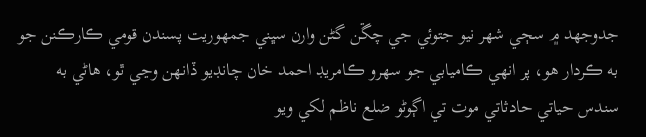جدوجهد ۾ سڄي شهر نيو جتوئي جي چڱن گڻن وارن سڀني جمهوريت پسندن قومي ڪارڪنن جو به ڪردار هو، پر انهي ڪاميابي جو سهرو ڪامريڊ احمد خان چانڊيو ڏانهن وڃي ٿو، هاڻي به سندس حياتي حادثاتي موت تي اڳوڻو ضلع ناظم لکي ويو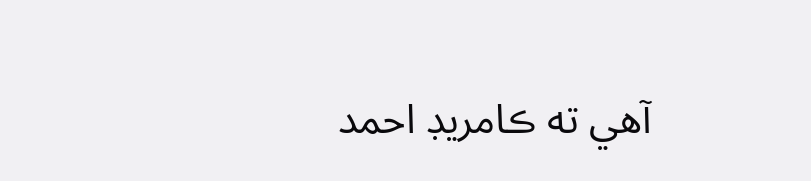آهي ته ڪامريڊ احمد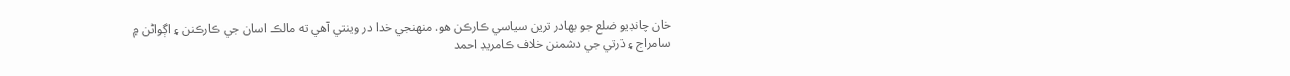خان چانڊيو ضلع جو بهادر ترين سياسي ڪارڪن هو. منهنجي خدا در وينتي آهي ته مالڪ اسان جي ڪارڪنن ۽ اڳواڻن ۾ سامراج ۽ ڌرتي جي دشمنن خلاف ڪامريڊ احمد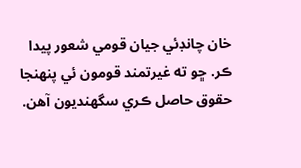خان چانڊئي جيان قومي شعور پيدا ڪر. ڇو ته غيرتمند قومون ئي پنهنجا حقوق حاصل ڪري سگهنديون آهن.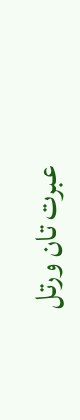عبرت تان ورتل